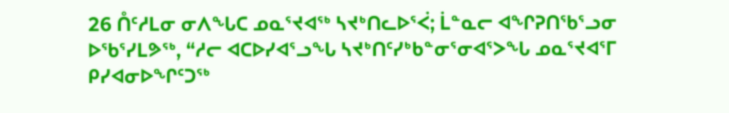26 ᑍᑦᓱᒪᓂ ᓂᐱᖓᑕ ᓄᓇᕐᔪᐊᖅ ᓴᔪᒃᑎᓚᐅᕐᐹ; ᒫᓐᓇᓕ ᐊᖏᕈᑎᖃᕐᓗᓂ ᐅᖃᕐᓯᒪᕗᖅ, “ᓱᓕ ᐊᑕᐅᓯᐊᕐᓗᖓ ᓴᔪᒃᑎᑦᓯᒃᑲᓐᓂᕐᓂᐊᕐᐳᖓ ᓄᓇᕐᔪᐊᕐᒥ ᑭᓯᐊᓂᐅᖏᑦᑐᖅ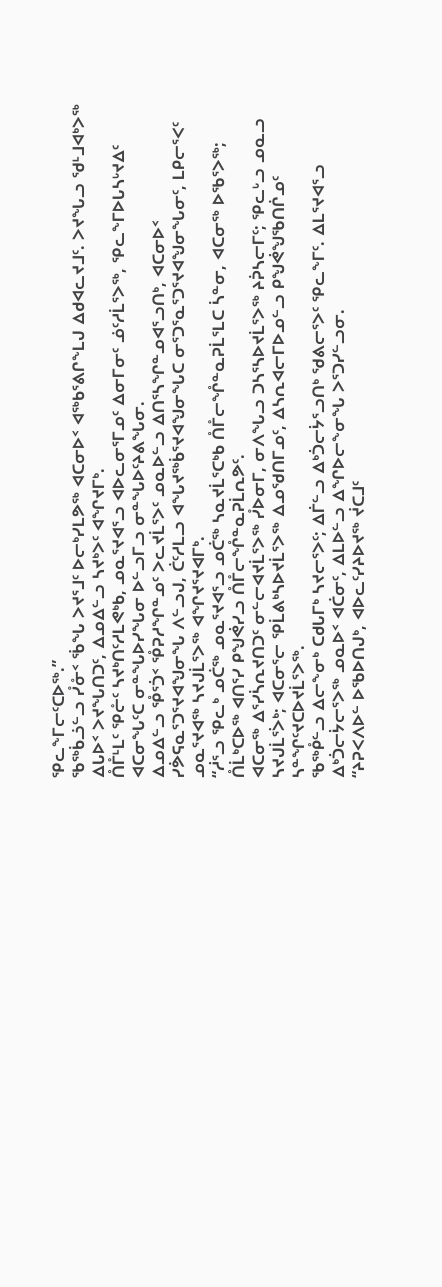ᕿᓚᖕᒥᓕᑦᑕᐅᖅ.”
ᖃᖅᑳᓘᓪᓗ ᓮᓁᑉ ᖄᖓ ᐳᔪᕐᒧᑦ ᐅᓕᒃᓯᒪᕗᖅ ᐊᑕᓂᐅᑉ ᐊᖅᑲᕐᕕᒋᖕᒪᒍ ᐃᑯᐊᓚᔪᒧᑦ. ᐳᔪᖓᓗ ᖁᒻᒧᐊᒃᐳᖅ ᐃᒐᐅᑉ ᐳᔪᖓᑎᑐᑦ, ᐃᓄᐃᓪᓗ ᓴᔪᒃᐳᑦ ᐊᖏᔪᒥᒃ.
ᑍᒤᒻᒪᑦ ᕿᓔᑦ ᓴᔪᒃᑎᑦᓱᒪᕙᒃᑲ, ᓄᓇᕐᔪᐊᕐᓗ ᐊᐅᓚᓂᕐᒥᓄᑦ ᐃᓂᒥᓂᑦ ᓅᑦᓱᒫᕐᐳᖅ, ᕿᓚᖕᒥᐅᒐᓴᒡᔪᐃᑦ ᐊᑕᓂᖓᑦᑕ ᓂᓐᖓᐅᓯᖓᓂ ᐅᓪᓗᒥᓗ ᓂᓐᖓᐅᑦᔨᕕᖓᓂ.
ᐃᓄᐃᓪᓗ ᕾᕐᑑᑉ ᕾᕈᓱᖏᓐᓄᑦ ᐳᓚᔪᒫᕐᐳᑦ ᓄᓇᐅᓪᓗ ᐃᑎᕐᓴᖏᓐᓄᐊᕐᓗᑎᒃ, ᐊᑕᓂᐅᑉ ᓯᕘᕋᓇᕐᑐᕐᔪᐊᖑᓂᖓ ᐱᓪᓗᒍ, ᑖᑦᓱᒪᓗ ᐊᖓᔪᖅᑳᕐᔪᐊᖑᓂᖓᑕ ᓂᕐᑐᕐᓇᕐᑐᕐᔪᐊᖑᓂᖓᓂᑦ, ᒪᑭᓕᕐᐸᑦ ᓄᓇᕐᔪᐊᖅ ᓴᔪᒍᒫᕐᐳᖅ ᐊᖏᔪᕐᔪᐊᒥᒃ.
“ᓲᕐᓗ ᕿᓚᒃ ᓄᑖᖅ ᓄᓇᕐᔪᐊᕐᓗ ᓄᑖᖅ ᓴᓇᔪᒫᕐᑕᒃᑲ ᑍᒤᓕᖎᓐᓇᕈᒫᕐᒪᑕ ᓵᓐᓂ, ᐊᑕᓂᖅ ᐅᖃᕐᐳᖅ; ᑍᒫᒃᑕᐅᖅ ᐊᑎᕐᓯ ᑭᖑᕚᓯᓗ ᑍᒤᓕᖎᓐᓇᕈᒫᕆᕗᑦ.
ᐊᑕᓂᖅ ᐃᕐᓯᓵᕆᔪᑎᑐᑦ ᓂᓪᓕᐊᔪᒫᕐᐳᖅ ᓮᐅᓂᒥ, ᓂᐱᖓᓗ ᑐᓴᕐᓴᐅᔪᒫᕐᐳᖅ ᔨᕉᓴᓕᒥᑦ; ᕿᓚᒡᓗ ᓄᓇᓗ ᓴᔪᒍᒫᕐᐴᒃ; ᐊᑕᓂᕐᓕ ᕿᒫᕕᒃᓴᐅᔪᒫᕐᐳᖅ ᐃᓄᖁᑎᒥᓄᑦ, ᐃᓴᕆᐊᓕᒥᐅᓄᓪᓗ ᑭᖑᕚᖑᖃᑎᒌᓄᑦ ᓴᓐᖏᑦᔪᑕᐅᔪᒫᕐᐳᖅ.
ᖃᖅᑬᓪᓗ ᐃᓕᖕᓂᒃ ᑕᑯᒐᒥᒃ ᓴᔪᓕᕐᐳᑦ; ᐃᒦᓪᓗ ᐃᒃᑑᓕᔮᕐᓗᑎᒃ ᖁᕕᓕᕐᐳᑦ ᕿᓚᖕᒥᑦ. ᐃᒪᕐᔪᐊᕐᓗ ᐃᒃᑑᓕᔮᓕᕐᐳᖅ ᓄᓇᐅᑉ ᐊᑖᓂᑦ, ᐃᒪᐅᓪᓗ ᐃᖏᐅᓕᖕᓂᖓ ᐳᕐᑐᓯᓪᓗᓂ.
“ᔨᕈᐸᐱᐅᓪ ᐅᖃᐅᑎᒍᒃ, ᐊᐅᓚᑦᓯᔨᐅᔪᖅ ᔫᑕᒧᑦ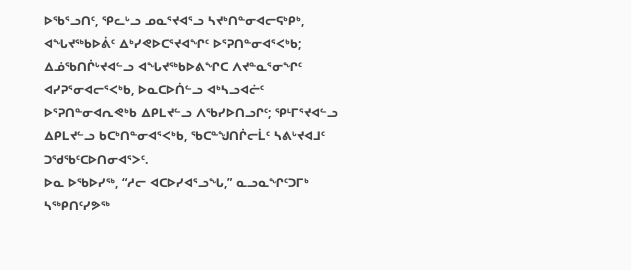ᐅᖃᕐᓗᑎᑦ, ᕿᓚᒡᓗ ᓄᓇᕐᔪᐊᕐᓗ ᓴᔪᒃᑎᓐᓂᐊᓕᕋᒃᑭᒃ,
ᐊᖓᔪᖅᑲᐅᕖᑦ ᐃᒃᓯᕙᐅᑕᕐᔪᐊᖏᑦ ᐅᕐᕈᑎᓐᓂᐊᕐᐸᒃᑲ; ᐃᓅᖃᑎᒌᒡᔪᐊᓪᓗ ᐊᖓᔪᖅᑲᐅᕕᖏᑕ ᐱᔪᓐᓇᕐᓂᖏᑦ ᐊᓯᕈᕐᓂᐊᓕᕐᐸᒃᑲ, ᐅᓇᑕᐅᑏᓪᓗ ᐊᒃᓴᓗᐊᓖᑦ ᐅᕐᕈᑎᓐᓂᐊᕆᕙᒃᑲ ᐃᑭᒪᔪᓪᓗ ᐱᖃᓯᐅᑎᓗᒋᑦ; ᕿᒻᒥᕐᔪᐊᓪᓗ ᐃᑭᒪᔪᓪᓗ ᑲᑕᒃᑎᓐᓂᐊᕐᐸᒃᑲ, ᖃᑕᓐᖑᑎᒌᓕᒫᑦ ᓴᕕᒡᔪᐊᒧᑦ ᑐᖁᖃᑦᑕᐅᑎᓂᐊᕐᐳᑦ.
ᐅᓇ ᐅᖃᐅᓯᖅ, “ᓱᓕ ᐊᑕᐅᓯᐊᕐᓗᖓ,” ᓇᓗᓇᖏᑦᑐᒥᒃ ᓴᖅᑭᑎᑦᓯᕗᖅ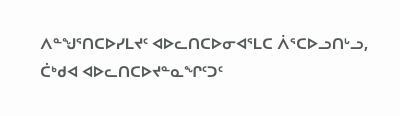ᐱᓐᖑᕐᑎᑕᐅᓯᒪᔪᑦ ᐊᐅᓚᑎᑕᐅᓂᐊᕐᒪᑕ ᐲᕐᑕᐅᓗᑎᒡᓗ, ᑖᒃᑯᐊ ᐊᐅᓚᑎᑕᐅᔪᓐᓇᖏᑦᑐᑦ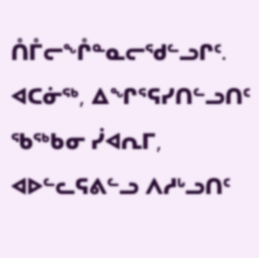ᑍᒤᓕᖕᒊᓐᓇᓕᖁᓪᓗᒋᑦ.
ᐊᑕᓃᖅ, ᐃᖏᕐᕋᓯᑎᓪᓗᑎᑦ ᖃᖅᑲᓂ ᓰᐊᕆᒥ, ᐊᐅᓪᓚᕋᕕᓪᓗ ᐱᓱᒡᓗᑎᑦ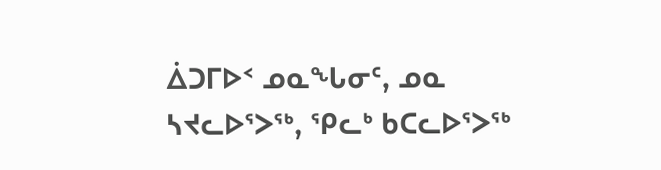ᐄᑐᒥᐅᑉ ᓄᓇᖓᓂᑦ, ᓄᓇ ᓴᔪᓚᐅᕐᐳᖅ, ᕿᓚᒃ ᑲᑕᓚᐅᕐᐳᖅ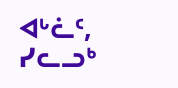ᐊᒡᓛᑦ, ᓯᓚᓗᒃ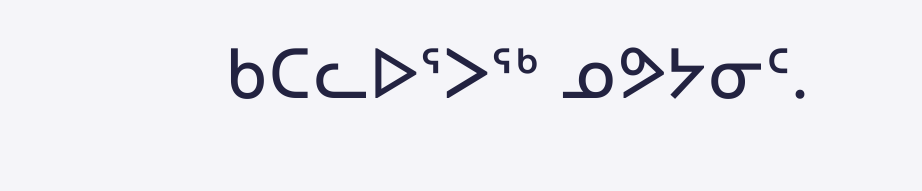ᑲᑕᓚᐅᕐᐳᖅ ᓄᕗᔭᓂᑦ.